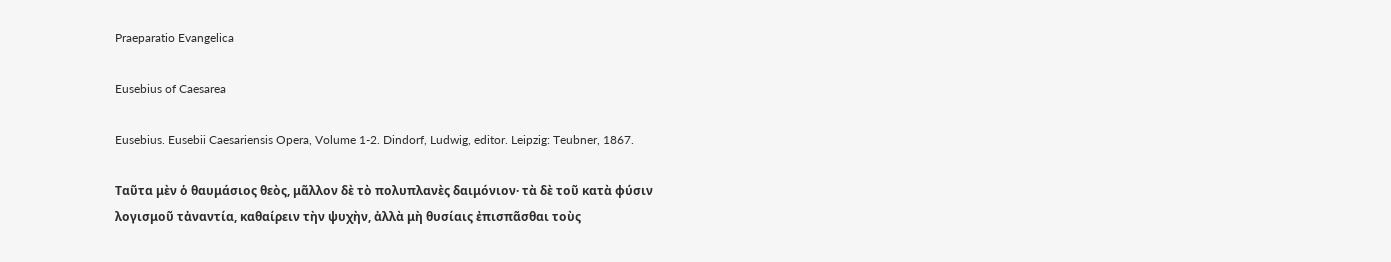Praeparatio Evangelica

Eusebius of Caesarea

Eusebius. Eusebii Caesariensis Opera, Volume 1-2. Dindorf, Ludwig, editor. Leipzig: Teubner, 1867.

Ταῦτα μὲν ὁ θαυμάσιος θεὸς, μᾶλλον δὲ τὸ πολυπλανὲς δαιμόνιον· τὰ δὲ τοῦ κατὰ φύσιν λογισμοῦ τἀναντία, καθαίρειν τὴν ψυχὴν, ἀλλὰ μὴ θυσίαις ἐπισπᾶσθαι τοὺς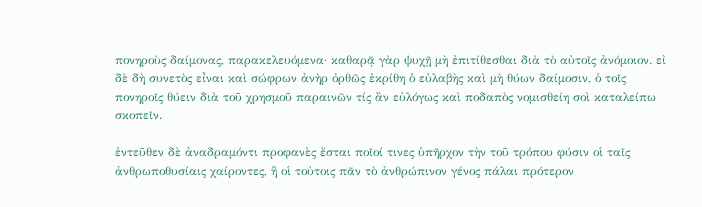πονηροὺς δαίμονας, παρακελευόμενα· καθαρᾷ γὰρ ψυχῇ μὴ ἐπιτίθεσθαι διὰ τὸ αὐτοῖς ἀνόμοιον. εἰ δὲ δὴ συνετὸς εἶναι καὶ σώφρων ἀνὴρ ὀρθῶς ἐκρίθη ὁ εὐλαβὴς καὶ μὴ θύων δαίμοσιν, ὁ τοῖς πονηροῖς θύειν διὰ τοῦ χρησμοῦ παραινῶν τίς ἂν εὐλόγως καὶ ποδαπὸς νομισθείη σοὶ καταλείπω σκοπεῖν.

ἐντεῦθεν δὲ ἀναδραμόντι προφανὲς ἔσται ποῖοί τινες ὑπῆρχον τὴν τοῦ τρόπου φύσιν οἱ ταῖς ἀνθρωποθυσίαις χαίροντες, ἢ οἱ τοὐτοις πᾶν τὸ ἀνθρώπινον γένος πάλαι πρότερον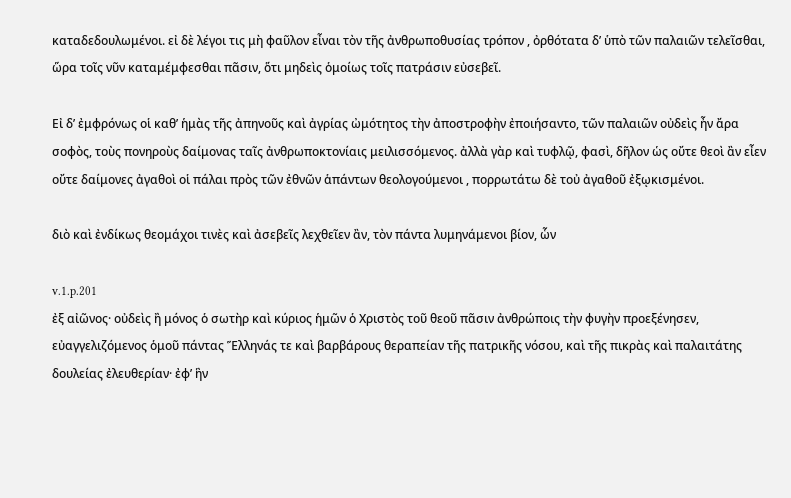καταδεδουλωμένοι. εἰ δὲ λέγοι τις μὴ φαῦλον εἶναι τὸν τῆς ἀνθρωποθυσίας τρόπον , ὀρθότατα δ’ ὑπὸ τῶν παλαιῶν τελεῖσθαι, ὥρα τοῖς νῦν καταμέμφεσθαι πᾶσιν, ὅτι μηδεὶς ὁμοίως τοῖς πατράσιν εὐσεβεῖ.

Εἰ δ’ ἐμφρόνως οἱ καθ’ ἡμὰς τῆς ἀπηνοῦς καὶ ἀγρίας ὠμότητος τὴν ἀποστροφὴν ἐποιήσαντο, τῶν παλαιῶν οὐδεὶς ἦν ἄρα σοφὸς, τοὺς πονηροὺς δαίμονας ταῖς ἀνθρωποκτονίαις μειλισσόμενος. ἀλλὰ γὰρ καὶ τυφλῷ, φασὶ, δῆλον ὡς οὔτε θεοὶ ἂν εἶεν οὔτε δαίμονες ἀγαθοὶ οἱ πάλαι πρὸς τῶν ἐθνῶν ἁπάντων θεολογούμενοι , πορρωτάτω δὲ τοὐ ἀγαθοῦ ἐξῳκισμένοι.

διὸ καὶ ἐνδίκως θεομάχοι τινὲς καὶ ἀσεβεῖς λεχθεῖεν ἂν, τὸν πάντα λυμηνάμενοι βίον, ὧν

v.1.p.201
ἐξ αἰῶνος· οὐδεὶς ἢ μόνος ὁ σωτὴρ καὶ κύριος ἡμῶν ὁ Χριστὸς τοῦ θεοῦ πᾶσιν ἀνθρώποις τὴν φυγὴν προεξένησεν, εὐαγγελιζόμενος ὁμοῦ πάντας Ἕλληνάς τε καὶ βαρβάρους θεραπείαν τῆς πατρικῆς νόσου, καὶ τῆς πικρὰς καὶ παλαιτάτης δουλείας ἐλευθερίαν· ἐφ’ ἣν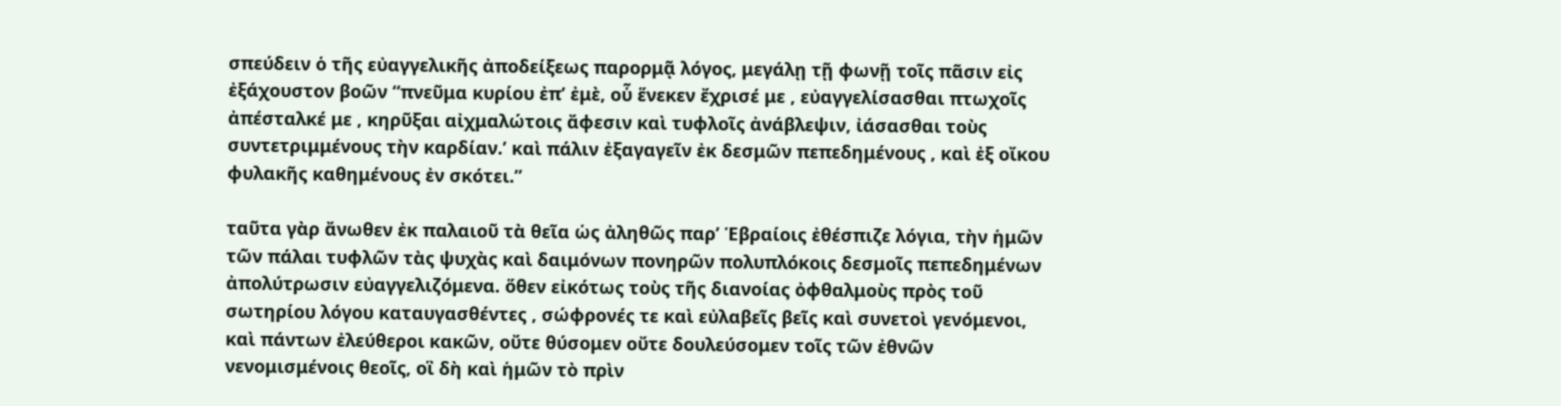σπεύδειν ὁ τῆς εὐαγγελικῆς ἀποδείξεως παρορμᾷ λόγος, μεγάλῃ τῇ φωνῇ τοῖς πᾶσιν εἰς ἐξάχουστον βοῶν “πνεῦμα κυρίου ἐπ’ ἐμὲ, οὗ ἕνεκεν ἔχρισέ με , εὐαγγελίσασθαι πτωχοῖς ἀπέσταλκέ με , κηρῦξαι αἰχμαλώτοις ἄφεσιν καὶ τυφλοῖς ἀνάβλεψιν, ἰάσασθαι τοὺς συντετριμμένους τὴν καρδίαν.’ καὶ πάλιν ἐξαγαγεῖν ἐκ δεσμῶν πεπεδημένους , καὶ ἐξ οἴκου φυλακῆς καθημένους ἐν σκότει.’’

ταῦτα γὰρ ἄνωθεν ἐκ παλαιοῦ τὰ θεῖα ὡς ἀληθῶς παρ’ Ἑβραίοις ἐθέσπιζε λόγια, τὴν ἡμῶν τῶν πάλαι τυφλῶν τὰς ψυχὰς καὶ δαιμόνων πονηρῶν πολυπλόκοις δεσμοῖς πεπεδημένων ἀπολύτρωσιν εὐαγγελιζόμενα. ὅθεν εἰκότως τοὺς τῆς διανοίας ὀφθαλμοὺς πρὸς τοῦ σωτηρίου λόγου καταυγασθέντες , σώφρονές τε καὶ εὐλαβεῖς βεῖς καὶ συνετοὶ γενόμενοι, καὶ πάντων ἐλεύθεροι κακῶν, οὔτε θύσομεν οὔτε δουλεύσομεν τοῖς τῶν ἐθνῶν νενομισμένοις θεοῖς, οἳ δὴ καὶ ἡμῶν τὸ πρὶν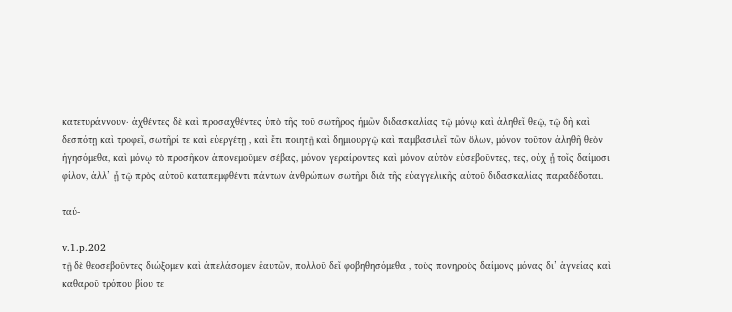κατετυράννουν· ἀχθέντες δὲ καὶ προσαχθέντες ὑπὸ τῆς τοῦ σωτῆρος ἡμῶν διδασκαλίας τῷ μόνῳ καὶ ἀληθεῖ θεῷ, τῷ δὴ καὶ δεσπότῃ καὶ τροφεῖ, σωτῆρί τε καὶ εὐεργέτῃ , καὶ ἔτι ποιητῇ καὶ δημιουργῷ καὶ παμβασιλεῖ τῶν ὅλων, μόνον τοῦτον ἀληθῆ θεὸν ἡγησόμεθα, καὶ μόνῳ τὸ προσῆκον ἀπονεμοῦμεν σέβας, μόνον γεραίροντες καὶ μόνον αὐτὸν εὐσεβοῦντες, τες, οὐχ ᾗ τοῖς δαίμοσι φίλον, ἀλλ’ ᾗ τῷ πρὸς αὐτοῦ καταπεμφθέντι πάντων ἀνθρώπων σωτῆρι διὰ τῆς εὐαγγελικῆς αὐτοῦ διδασκαλίας παραδέδοται.

ταύ-

v.1.p.202
τῇ δὲ θεοσεβοῦντες διώξομεν καὶ ἀπελάσομεν ἑαυτῶν, πολλοῦ δεῖ φοβηθησόμεθα , τοὺς πονηροὺς δαίμονς μόνας δι’ ἁγνείας καὶ καθαροῦ τρόπου βίου τε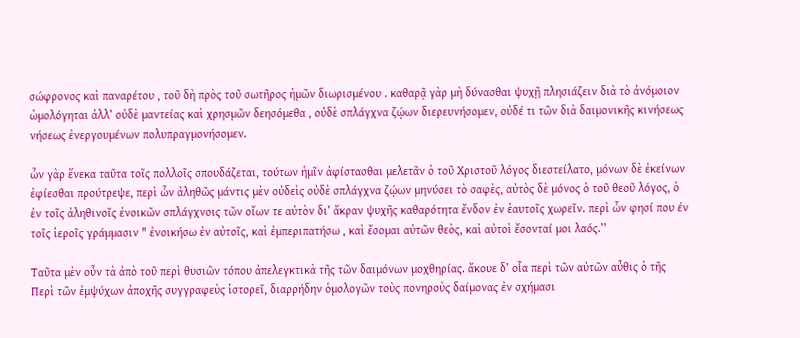σώφρονος καὶ παναρέτου , τοῦ δὴ πρὸς τοῦ σωτῆρος ἡμῶν διωρισμένου . καθαρᾷ γὰρ μὴ δύνασθαι ψυχῇ πλησιάζειν διὰ τὸ ἀνόμοιον ὡμολόγηται ἀλλ’ οὐδὲ μαντείας καὶ χρησμῶν δεησόμεθα , οὐδὲ σπλάγχνα ζῴων διερευνήσομεν, οὐδέ τι τῶν διὰ δαιμονικῆς κινήσεως νήσεως ἐνεργουμένων πολυπραγμονήσομεν.

ὧν γὰρ ἕνεκα ταῦτα τοῖς πολλοῖς σπουδάζεται, τούτων ἡμῖν ἀφίστασθαι μελετᾶν ὁ τοῦ Χριστοῦ λόγος διεστείλατο, μόνων δὲ ἐκείνων ἐφίεσθαι προύτρεψε, περὶ ὧν ἀληθῶς μάντις μὲν οὐδεὶς οὐδὲ σπλάγχνα ζῴων μηνύσει τὸ σαφὲς, αὐτὸς δὲ μόνος ὁ τοῦ θεοῦ λόγος, ὁ ἐν τοῖς ἀληθινοῖς ἐνοικῶν σπλάγχνοις τῶν οἴων τε αὐτὸν δι’ ἄκραν ψυχῆς καθαρότητα ἔνδον ἐν ἑαυτοῖς χωρεῖν. περὶ ὧν φησί που έν τοῖς ἱεροῖς γράμμασιν " ἐνοικήσω ἐν αὐτοῖς, καὶ ἐμπεριπατήσω , καὶ ἔσομαι αὐτῶν θεὸς, καὶ αὐτοὶ ἔσονταί μοι λαός.’’

Ταῦτα μὲν οὖν τὰ ἀπὸ τοῦ περὶ θυσιῶν τόπου ἀπελεγκτικὰ τῆς τῶν δαιμόνων μοχθηρίας. ἄκουε δ’ οἷα περὶ τῶν αὐτῶν αὖθις ὁ τῆς Περὶ τῶν ἐμψύχων ἀποχῆς συγγραφεὺς ἱστορεῖ, διαρρήδην ὁμολογῶν τοὺς πονηροὺς δαίμονας ἐν σχήμασι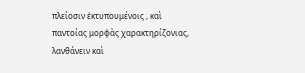πλείοσιν ἐκτυπουμένοις , καὶ παντοίας μορφὰς χαρακτηρίζονιας, λανθάνειν καὶ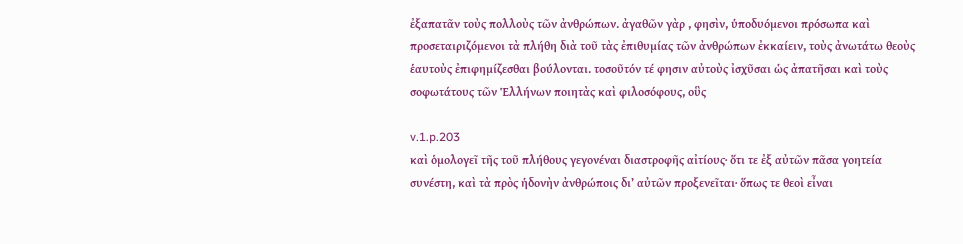ἐξαπατᾶν τοὺς πολλοὺς τῶν ἀνθρώπων. ἀγαθῶν γὰρ , φησὶν, ὑποδυόμενοι πρόσωπα καὶ προσεταιριζόμενοι τὰ πλήθη διὰ τοῦ τὰς ἐπιθυμίας τῶν ἀνθρώπων ἐκκαίειν, τοὺς ἀνωτάτω θεοὺς ἑαυτοὺς ἐπιφημίζεσθαι βούλονται. τοσοῦτόν τέ φησιν αὐτοὺς ἰσχῦσαι ὡς ἀπατῆσαι καὶ τοὺς σοφωτάτους τῶν Ἑλλήνων ποιητὰς καὶ φιλοσόφους, οὓς

v.1.p.203
καὶ ὁμολογεῖ τῆς τοῦ πλήθους γεγονέναι διαστροφῆς αἰτίους· ὅτι τε ἐξ αὐτῶν πᾶσα γοητεία συνέστη, καὶ τὰ πρὸς ἡδονὴν ἀνθρώποις δι’ αὐτῶν προξενεῖται· ὅπως τε θεοὶ εἶναι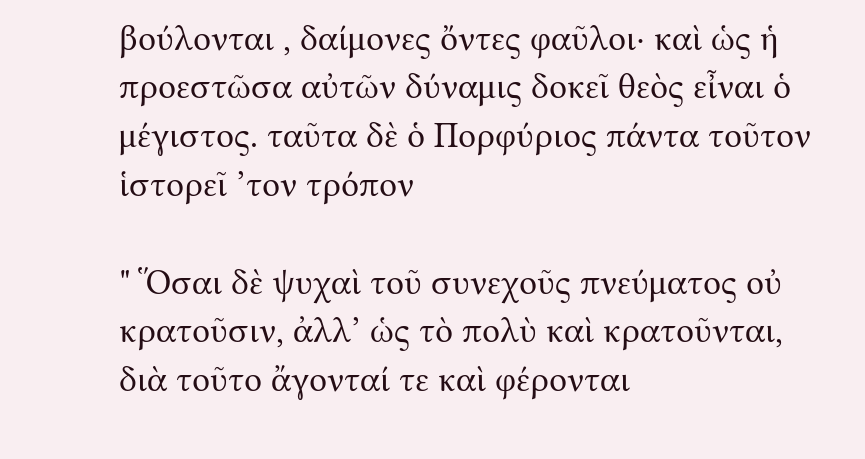βούλονται , δαίμονες ὄντες φαῦλοι· καὶ ὡς ἡ προεστῶσα αὐτῶν δύναμις δοκεῖ θεὸς εἶναι ὁ μέγιστος. ταῦτα δὲ ὁ Πορφύριος πάντα τοῦτον ἱστορεῖ ’τον τρόπον

" Ὅσαι δὲ ψυχαὶ τοῦ συνεχοῦς πνεύματος οὐ κρατοῦσιν, ἀλλ’ ὡς τὸ πολὺ καὶ κρατοῦνται, διὰ τοῦτο ἄγονταί τε καὶ φέρονται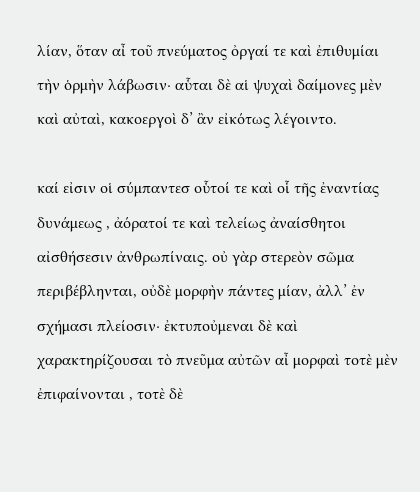λίαν, ὅταν αἶ τοῦ πνεύματος ὀργαί τε καὶ ἐπιθυμίαι τὴν ὁρμὴν λάβωσιν· αὗται δὲ αἱ ψυχαὶ δαίμονες μὲν καὶ αὐταὶ, κακοεργοὶ δ’ ἂν εἰκότως λέγοιντο.

καί εἰσιν οἱ σύμπαντεσ οὗτοί τε καὶ οἷ τῆς ἐναντίας δυνάμεως , ἀόρατοί τε καὶ τελείως ἀναίσθητοι αἰσθήσεσιν ἀνθρωπίναις. οὐ γὰρ στερεὸν σῶμα περιβέβληνται, οὐδὲ μορφὴν πάντες μίαν, ἀλλ’ ἐν σχήμασι πλείοσιν· ἐκτυποὐμεναι δὲ καὶ χαρακτηρίζουσαι τὸ πνεῦμα αὐτῶν αἶ μορφαὶ τοτὲ μὲν ἐπιφαίνονται , τοτὲ δὲ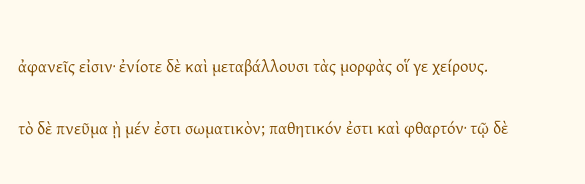ἀφανεῖς εἰσιν· ἐνίοτε δὲ καὶ μεταβάλλουσι τὰς μορφὰς οἵ γε χείρους.

τὸ δὲ πνεῦμα ῂ μέν ἐστι σωματικὸν; παθητικόν ἐστι καὶ φθαρτόν· τῷ δὲ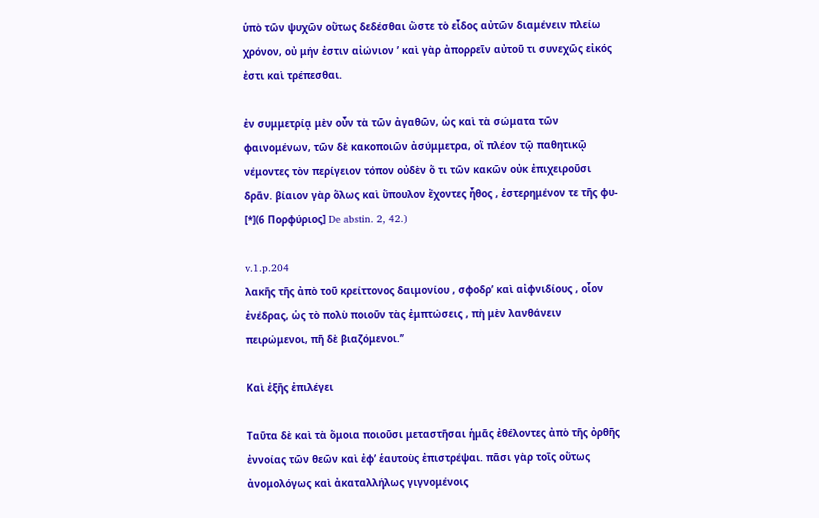ὑπὸ τῶν ψυχῶν οὕτως δεδέσθαι ὥστε τὸ εἶδος αὐτῶν διαμένειν πλείω χρόνον, οὐ μήν ἐστιν αἰώνιον ’ καὶ γὰρ ἀπορρεῖν αὐτοῦ τι συνεχῶς εἰκός ἐστι καὶ τρέπεσθαι.

ἐν συμμετρίᾳ μὲν οὖν τὰ τῶν ἀγαθῶν, ὡς καὶ τὰ σώματα τῶν φαινομένων, τῶν δὲ κακοποιῶν ἀσύμμετρα, οἵ πλέον τῷ παθητικῷ νέμοντες τὸν περίγειον τόπον οὐδὲν ὅ τι τῶν κακῶν οὐκ ἐπιχειροῦσι δρᾶν. βίαιον γὰρ ὅλως καὶ ὕπουλον ἔχοντες ἦθος , ἐστερημένον τε τῆς φυ- [*](6 Πορφύριος] De abstin. 2, 42.)

v.1.p.204
λακῆς τῆς ἀπὸ τοῦ κρείττονος δαιμονίου , σφοδρ’ καὶ αἰφνιδίους , οἷον ἐνέδρας, ὡς τὸ πολὺ ποιοῦν τὰς ἐμπτώσεις , πὴ μὲν λανθάνειν πειρώμενοι, πῆ δὲ βιαζόμενοι.’’

Καὶ ἐξῆς ἐπιλέγει

Ταῦτα δὲ καὶ τὰ ὅμοια ποιοῦσι μεταστῆσαι ἡμᾶς ἐθέλοντες ἀπὸ τῆς ὀρθῆς ἐννοίας τῶν θεῶν καὶ ἐφ’ ἑαυτοὺς ἐπιστρέψαι. πᾶσι γὰρ τοῖς οὕτως ἀνομολόγως καὶ ἀκαταλλήλως γιγνομένοις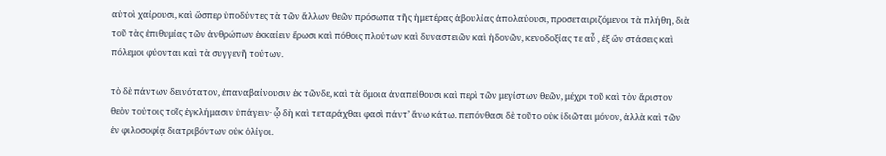αὐτοὶ χαίρουσι, καὶ ὥσπερ ὑποδύντες τὰ τῶν ἄλλων θεῶν πρόσωπα τῆς ἡμετέρας ἀβουλίας ἀπολαύουσι, προσεταιριζόμενοι τὰ πλήθη, διὰ τοῦ τὰς ἐπιθυμίας τῶν ἀνθρώπων ἐκκαίειν ἔρωσι καὶ πόθοις πλούτων καὶ δυναστειῶν καὶ ἡδονῶν, κενοδοξίας τε αὖ , ἐξ ὢν στάσεις καὶ πόλεμοι φύονται καὶ τὰ συγγενῆ τούτων.

τὸ δὲ πάντων δεινότατον, ἐπαναβαίνουσιν ἐκ τῶνδε, καὶ τὰ ὅμοια ἀναπείθουσι καὶ περὶ τῶν μεγίστων θεῶν, μέχρι τοῦ καὶ τὸν ἄριστον θεὸν τούτοις τοῖς ἐγκλήμασιν ὑπάγειν· ᾧ δὴ καὶ τεταράχθαι φασὶ πάντ’ ἄνω κάτω. πεπόνθασι δὲ τοῦτο οὐκ ἰδιῶται μόνον, ἀλλὰ καὶ τῶν ἐν φιλοσοφίᾳ διατριβόντων οὐκ ὀλίγοι.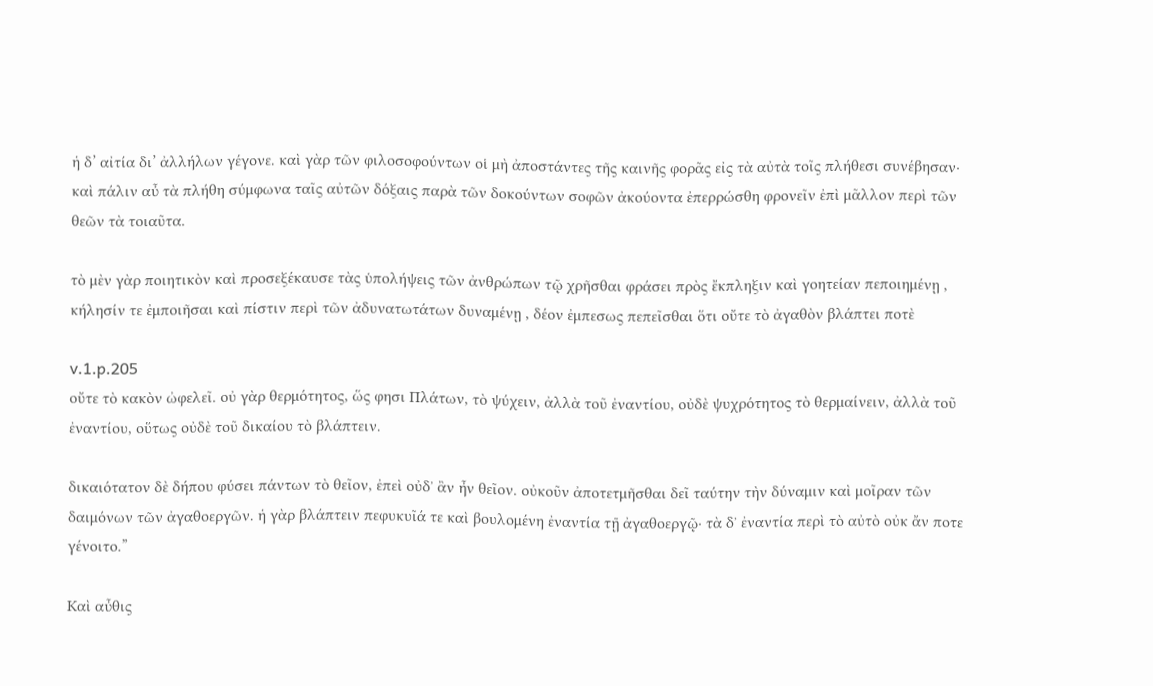ἡ δ’ αἰτία δι’ ἀλλήλων γέγονε. καὶ γὰρ τῶν φιλοσοφούντων οἱ μὴ ἀποστάντες τῆς καινῆς φορᾶς εἰς τὰ αὐτὰ τοῖς πλήθεσι συνέβησαν· καὶ πάλιν αὖ τὰ πλήθη σύμφωνα ταῖς αὐτῶν δόξαις παρὰ τῶν δοκούντων σοφῶν ἀκούοντα ἐπερρώσθη φρονεῖν ἐπὶ μᾶλλον περὶ τῶν θεῶν τὰ τοιαῦτα.

τὸ μὲν γὰρ ποιητικὸν καὶ προσεξέκαυσε τὰς ὑπολήψεις τῶν ἀνθρώπων τῷ χρῆσθαι φράσει πρὸς ἔκπληξιν καὶ γοητείαν πεποιημένῃ , κήλησίν τε ἐμποιῆσαι καὶ πίστιν περὶ τῶν ἀδυνατωτάτων δυναμένῃ , δέον ἐμπεσως πεπεῖσθαι ὅτι οὔτε τὸ ἀγαθὸν βλάπτει ποτὲ

v.1.p.205
οὔτε τὸ κακὸν ὠφελεῖ. οὐ γὰρ θερμότητος, ὥς φησι Πλάτων, τὸ ψύχειν, ἀλλὰ τοῦ ἐναντίου, οὐδὲ ψυχρότητος τὸ θερμαίνειν, ἀλλὰ τοῦ ἐναντίου, οὕτως οὐδὲ τοῦ δικαίου τὸ βλάπτειν.

δικαιότατον δὲ δήπου φύσει πάντων τὸ θεῖον, ἐπεὶ οὐδ᾿ ἂν ἦν θεῖον. οὐκοῦν ἀποτετμῆσθαι δεῖ ταύτην τὴν δύναμιν καὶ μοῖραν τῶν δαιμόνων τῶν ἀγαθοεργῶν. ἡ γὰρ βλάπτειν πεφυκυῖά τε καὶ βουλομένη ἐναντία τῇ ἀγαθοεργῷ· τὰ δ᾿ ἐναντία περὶ τὸ αὐτὸ οὐκ ἄν ποτε γένοιτο.”

Καὶ αὖθις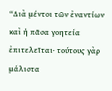“Διὰ μέντοι τῶν ἐναντίων καὶ ἡ πᾶσα γοητεία ἐπιτελεῖται· τούτους γὰρ μάλιστα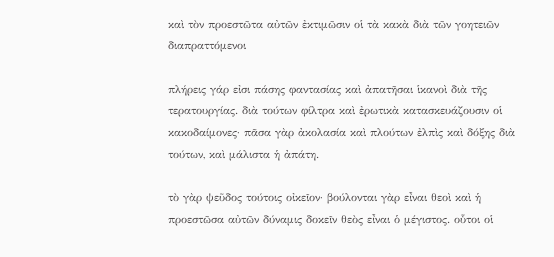καὶ τὸν προεστῶτα αὐτῶν ἐκτιμῶσιν οἱ τὰ κακὰ διὰ τῶν γοητειῶν διαπραττόμενοι

πλήρεις γάρ εἰσι πάσης φαντασίας καὶ ἀπατῆσαι ἱκανοὶ διὰ τῆς τερατουργίας. διὰ τούτων φίλτρα καὶ ἐρωτικὰ κατασκευάζουσιν οἱ κακοδαίμονες· πᾶσα γὰρ ἀκολασία καὶ πλούτων ἐλπὶς καὶ δόξης διὰ τούτων, καὶ μάλιστα ἡ ἀπάτη.

τὸ γὰρ ψεῦδος τούτοις οἰκεῖον· βούλονται γὰρ εἶναι θεοὶ καὶ ἡ προεστῶσα αὐτῶν δύναμις δοκεῖν θεὸς εἶναι ὁ μέγιστος. οὗτοι οἱ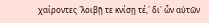χαίροντες ῾λοιβῇ τε κνίσῃ τέ,᾿ δι᾿ ὧν αὐτῶν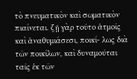τὸ πνευματικὸν καὶ σωματικὸν πιαίνεται. ζῇ γὰρ τοῦτο ἀτμοῖς καὶ ἀναθυμιάσεσι, ποικί- λως διὰ τῶν ποικίλων, καὶ δυναμοῦται ταῖς ἐκ τῶν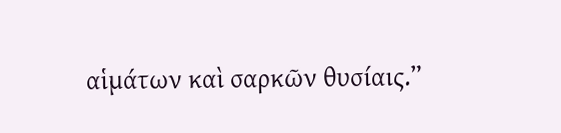αἱμάτων καὶ σαρκῶν θυσίαις.”